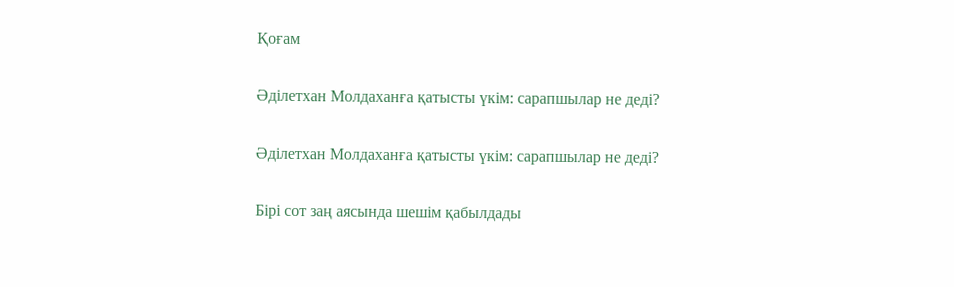Қоғам

Әділетхан Молдаханға қатысты үкім: сарапшылар не деді?

Әділетхан Молдаханға қатысты үкім: сарапшылар не деді?

Бірі сот заң аясында шешім қабылдады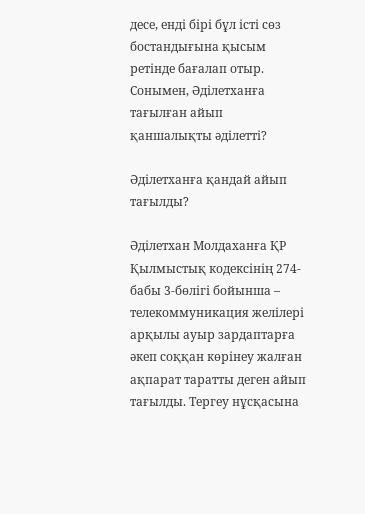десе, енді бірі бұл істі сөз бостандығына қысым ретінде бағалап отыр. Сонымен, Әділетханға тағылған айып қаншалықты әділетті?

Әділетханға қандай айып тағылды?

Әділетхан Молдаханға ҚР Қылмыстық кодексінің 274-бабы 3-бөлігі бойынша – телекоммуникация желілері арқылы ауыр зардаптарға әкеп соққан көрінеу жалған ақпарат таратты деген айып тағылды. Тергеу нұсқасына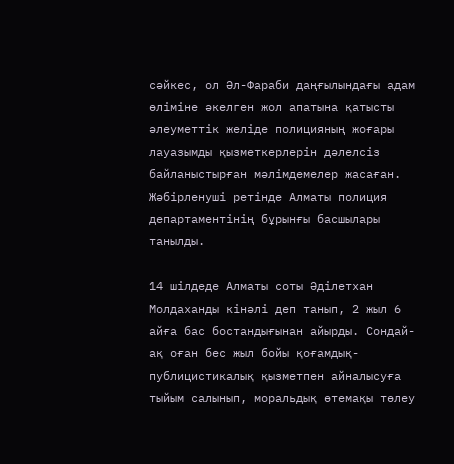сәйкес, ол Әл-Фараби даңғылындағы адам өліміне әкелген жол апатына қатысты әлеуметтік желіде полицияның жоғары лауазымды қызметкерлерін дәлелсіз байланыстырған мәлімдемелер жасаған. Жәбірленуші ретінде Алматы полиция департаментінің бұрынғы басшылары танылды.

14 шілдеде Алматы соты Әділетхан Молдаханды кінәлі деп танып, 2 жыл 6 айға бас бостандығынан айырды. Сондай-ақ оған бес жыл бойы қоғамдық-публицистикалық қызметпен айналысуға тыйым салынып, моральдық өтемақы төлеу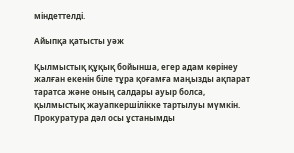міндеттелді.

Айыпқа қатысты уәж

Қылмыстық құқық бойынша, егер адам көрінеу жалған екенін біле тұра қоғамға маңызды ақпарат таратса және оның салдары ауыр болса, қылмыстық жауапкершілікке тартылуы мүмкін. Прокуратура дәл осы ұстанымды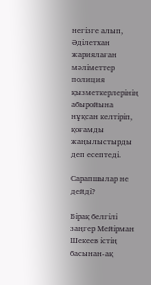негізге алып, Әділетхан жариялаған мәліметтер полиция қызметкерлерінің абыройына нұқсан келтіріп, қоғамды жаңылыстырды деп есептеді.

Сарапшылар не дейді?

Бірақ белгілі заңгер Мейірман Шекеев істің басынан-ақ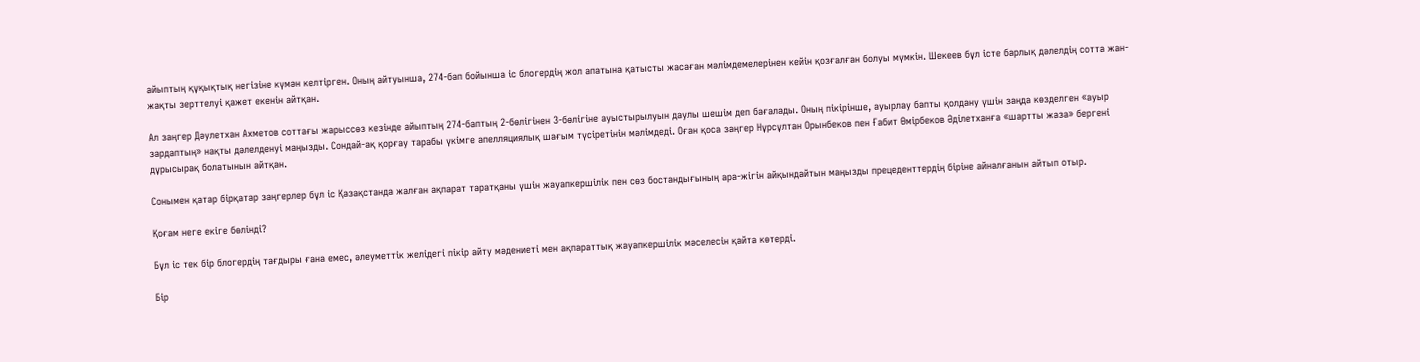айыптың құқықтық негізіне күмән келтірген. Оның айтуынша, 274-бап бойынша іс блогердің жол апатына қатысты жасаған мәлімдемелерінен кейін қозғалған болуы мүмкін. Шекеев бұл істе барлық дәлелдің сотта жан-жақты зерттелуі қажет екенін айтқан.

Ал заңгер Дәулетхан Ахметов соттағы жарыссөз кезінде айыптың 274-баптың 2-бөлігінен 3-бөлігіне ауыстырылуын даулы шешім деп бағалады. Оның пікірінше, ауырлау бапты қолдану үшін заңда көзделген «ауыр зардаптың» нақты дәлелденуі маңызды. Сондай-ақ қорғау тарабы үкімге апелляциялық шағым түсіретінін мәлімдеді. Оған қоса заңгер Нұрсұлтан Орынбеков пен Ғабит Өмірбеков Әділетханға «шартты жаза» бергені дұрысырақ болатынын айтқан.

Сонымен қатар бірқатар заңгерлер бұл іс Қазақстанда жалған ақпарат таратқаны үшін жауапкершілік пен сөз бостандығының ара-жігін айқындайтын маңызды прецеденттердің біріне айналғанын айтып отыр.

Қоғам неге екіге бөлінді?

Бұл іс тек бір блогердің тағдыры ғана емес, әлеуметтік желідегі пікір айту мәдениеті мен ақпараттық жауапкершілік мәселесін қайта көтерді.

Бір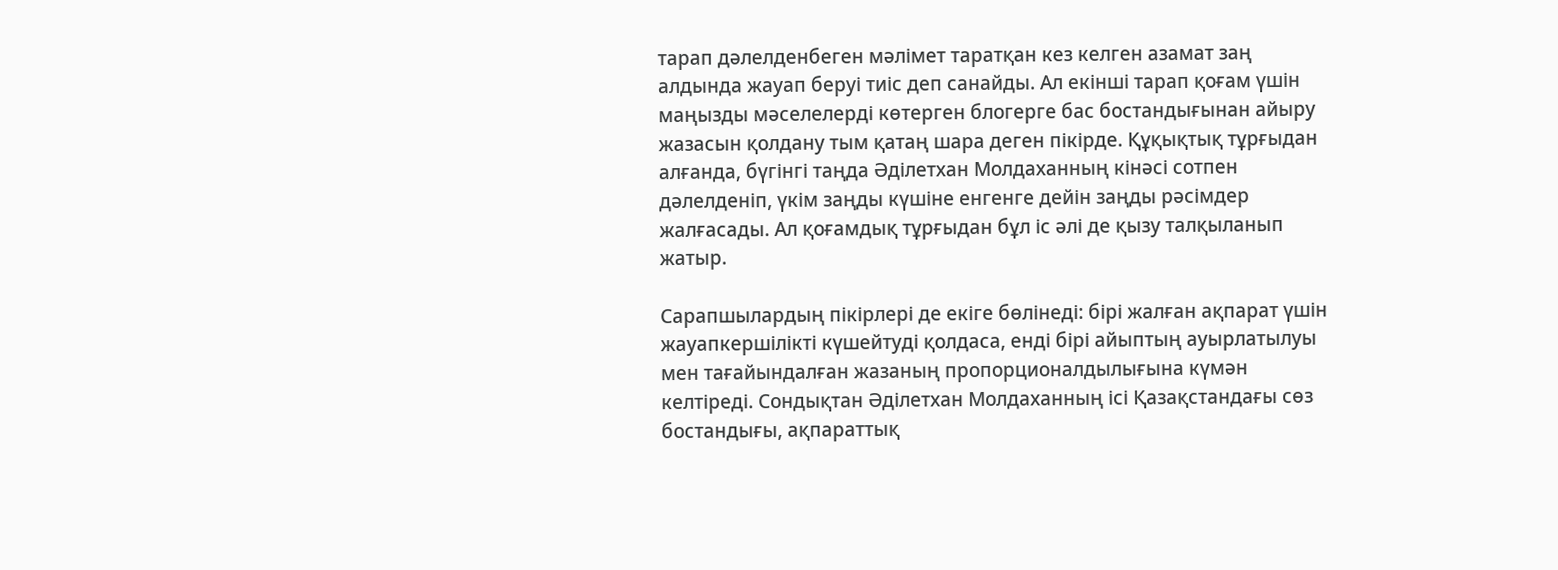тарап дәлелденбеген мәлімет таратқан кез келген азамат заң алдында жауап беруі тиіс деп санайды. Ал екінші тарап қоғам үшін маңызды мәселелерді көтерген блогерге бас бостандығынан айыру жазасын қолдану тым қатаң шара деген пікірде. Құқықтық тұрғыдан алғанда, бүгінгі таңда Әділетхан Молдаханның кінәсі сотпен дәлелденіп, үкім заңды күшіне енгенге дейін заңды рәсімдер жалғасады. Ал қоғамдық тұрғыдан бұл іс әлі де қызу талқыланып жатыр.

Сарапшылардың пікірлері де екіге бөлінеді: бірі жалған ақпарат үшін жауапкершілікті күшейтуді қолдаса, енді бірі айыптың ауырлатылуы мен тағайындалған жазаның пропорционалдылығына күмән келтіреді. Сондықтан Әділетхан Молдаханның ісі Қазақстандағы сөз бостандығы, ақпараттық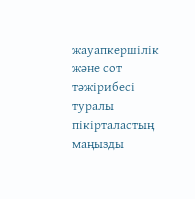жауапкершілік және сот тәжірибесі туралы пікірталастың маңызды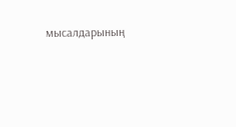мысалдарының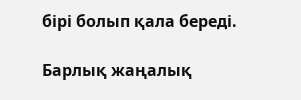бірі болып қала береді.

Барлық жаңалық